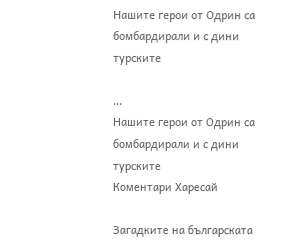Нашите герои от Одрин са бомбардирали и с дини турските

...
Нашите герои от Одрин са бомбардирали и с дини турските
Коментари Харесай

Загадките на българската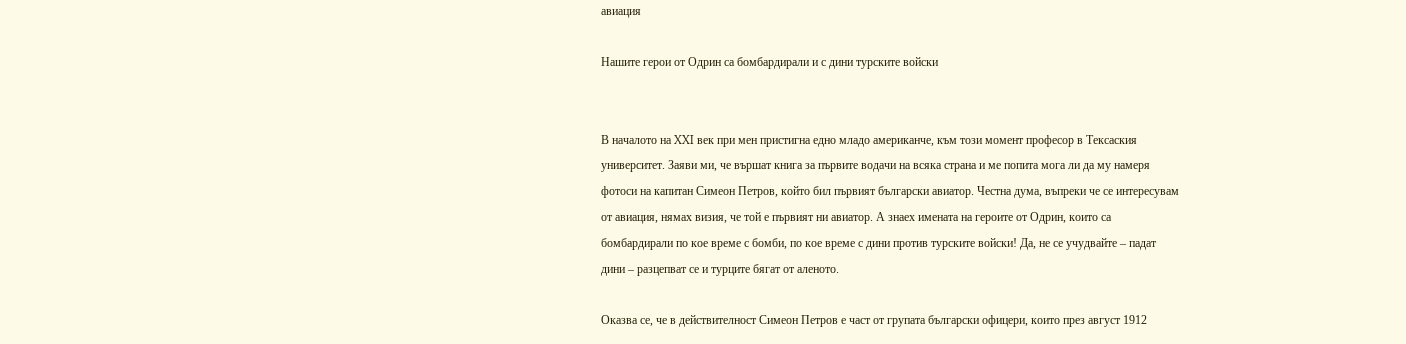авиация

Нашите герои от Одрин са бомбардирали и с дини турските войски


В началото на XXI век при мен пристигна едно младо американче, към този момент професор в Тексаския университет. Заяви ми, че вършат книга за първите водачи на всяка страна и ме попита мога ли да му намеря фотоси на капитан Симеон Петров, който бил първият български авиатор. Честна дума, въпреки че се интересувам от авиация, нямах визия, че той е първият ни авиатор. А знаех имената на героите от Одрин, които са бомбардирали по кое време с бомби, по кое време с дини против турските войски! Да, не се учудвайте – падат дини – разцепват се и турците бягат от аленото.

Оказва се, че в действителност Симеон Петров е част от групата български офицери, които през август 1912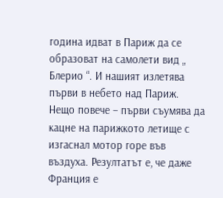година идват в Париж да се образоват на самолети вид „ Блерио “. И нашият излетява първи в небето над Париж. Нещо повече – първи съумява да кацне на парижкото летище с изгаснал мотор горе във въздуха. Резултатът е, че даже Франция е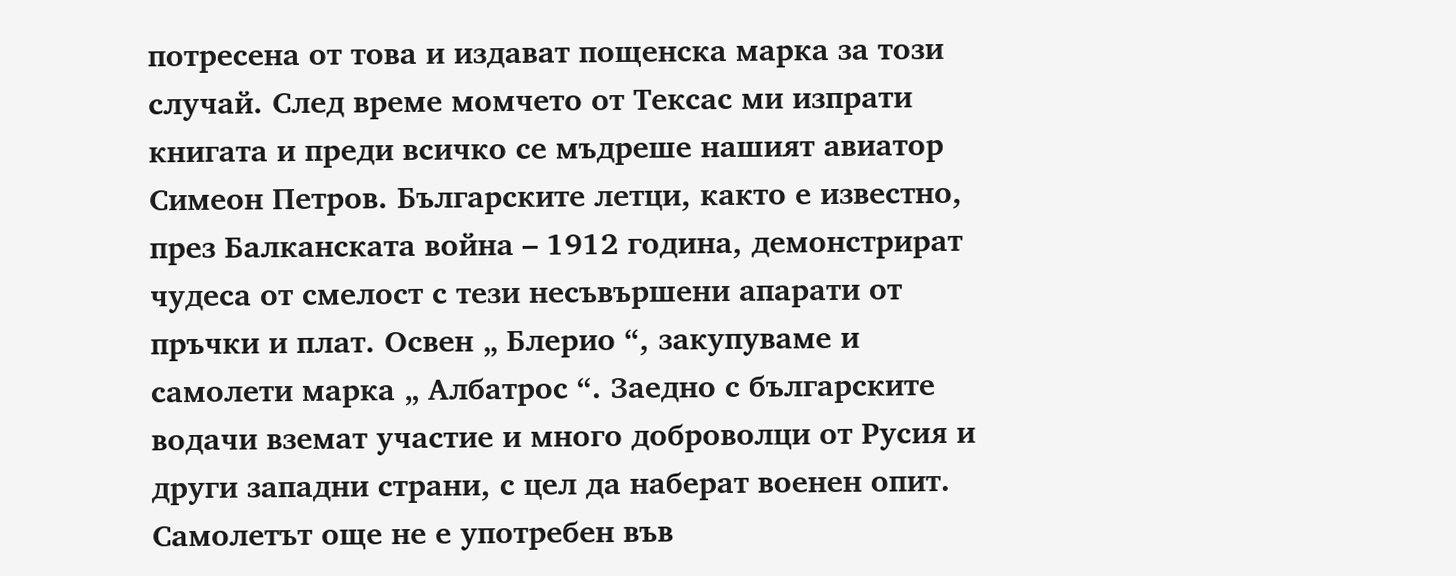потресена от това и издават пощенска марка за този случай. След време момчето от Тексас ми изпрати книгата и преди всичко се мъдреше нашият авиатор Симеон Петров. Българските летци, както е известно, през Балканската война – 1912 година, демонстрират чудеса от смелост с тези несъвършени апарати от пръчки и плат. Освен „ Блерио “, закупуваме и самолети марка „ Албатрос “. Заедно с българските водачи вземат участие и много доброволци от Русия и други западни страни, с цел да наберат военен опит. Самолетът още не е употребен във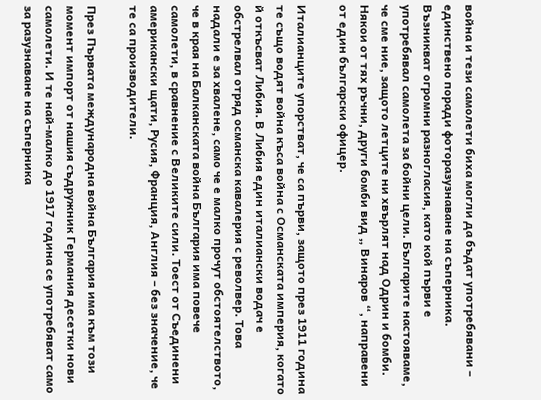война и тези самолети биха могли да бъдат употребявани – единствено поради фоторазузнаване на съперника. Възникват огромни разногласия, като кой първи е употребявал самолета за бойни цели. Българите настояваме, че сме ние, защото летците ни хвърлят над Одрин и бомби. Някои от тях ръчни, други бомби вид „ Винаров “, направени от един български офицер.

Италианците упорстват, че са първи, защото през 1911 година те също водят война къса война с Османската империя, когато й откъсват Либия. В Либия един италиански водач е обстрелвал отряд османска кавалерия с револвер. Това надали е за хвалене, само че е малко прочут обстоятелството, че в края на Балканската война България има повече самолети, в сравнение с Великите сили. Тоест от Съединени американски щати, Русия, Франция, Англия – без значение, че те са производители.

През Първата международна война България има към този момент импорт от нашия съдружник Германия десетки нови самолети. И те най-малко до 1917 година се употребяват само за разузнаване на съперника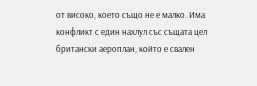от високо, което също не е малко. Има конфликт с един нахлул със същата цел британски аероплан, който е свален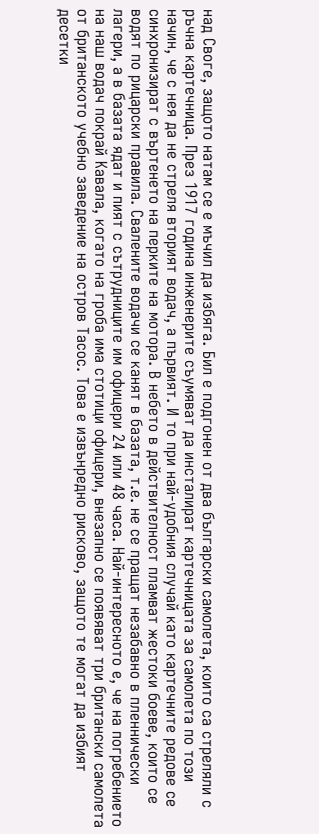над Своге, защото натам се е мъчил да избяга. Бил е подгонен от два български самолета, които са стреляли с ръчна картечница. През 1917 година инженерите съумяват да инсталират картечницата за самолета по този начин, че с нея да не стреля вторият водач, а първият. И то при най-удобния случай като картечните редове се синхронизират с въртенето на перките на мотора. В небето в действителност пламват жестоки боеве, които се водят по рицарски правила. Свалените водачи се канят в базата, т.е. не се пращат незабавно в пленнически лагери, а в базата ядат и пият с сътрудниците им офицери 24 или 48 часа. Най-интересното е, че на погребението на наш водач покрай Кавала, когато на гроба има стотици офицери, внезапно се появяват три британски самолета от британското учебно заведение на остров Тасос. Това е извънредно рисково, защото те могат да избият десетки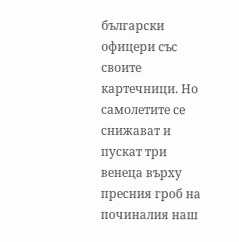български офицери със своите картечници. Но самолетите се снижават и пускат три венеца върху пресния гроб на починалия наш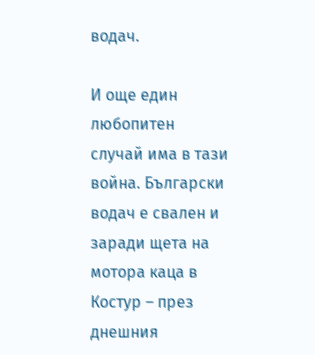водач.

И още един любопитен случай има в тази война. Български водач е свален и заради щета на мотора каца в Костур – през днешния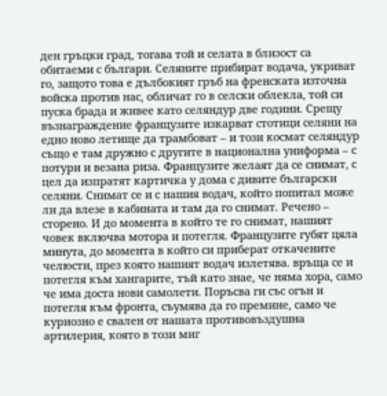ден гръцки град, тогава той и селата в близост са обитаеми с българи. Селяните прибират водача, укриват го, защото това е дълбокият гръб на френската източна войска против нас, обличат го в селски облекла, той си пуска брада и живее като селяндур две години. Срещу възнаграждение французите изкарват стотици селяни на едно ново летище да трамбоват – и този космат селяндур също е там дружно с другите в национална униформа – с потури и везана риза. Французите желаят да се снимат, с цел да изпратят картичка у дома с дивите български селяни. Снимат се и с нашия водач, който попитал може ли да влезе в кабината и там да го снимат. Речено – сторено. И до момента в който те го снимат, нашият човек включва мотора и потегля. Французите губят цяла минута, до момента в който си приберат откачените челюсти, през която нашият водач излетява. връща се и потегля към хангарите, тъй като знае, че няма хора, само че има доста нови самолети. Поръсва ги със огън и потегля към фронта, съумява да го премине, само че куриозно е свален от нашата противовъздушна артилерия, която в този миг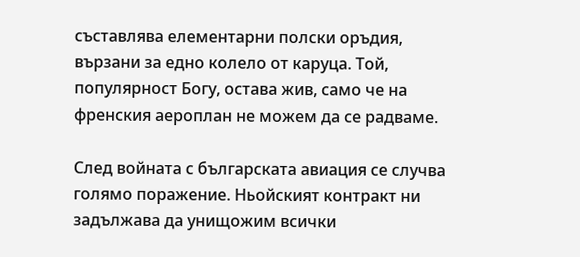съставлява елементарни полски оръдия, вързани за едно колело от каруца. Той, популярност Богу, остава жив, само че на френския аероплан не можем да се радваме.

След войната с българската авиация се случва голямо поражение. Ньойският контракт ни задължава да унищожим всички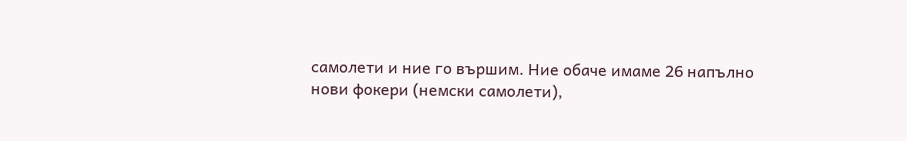самолети и ние го вършим. Ние обаче имаме 26 напълно нови фокери (немски самолети),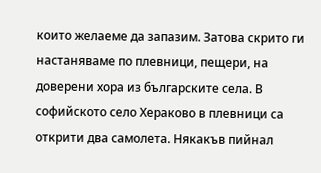които желаеме да запазим. Затова скрито ги настаняваме по плевници, пещери, на доверени хора из българските села. В софийското село Хераково в плевници са открити два самолета. Някакъв пийнал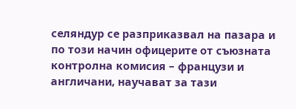селяндур се разприказвал на пазара и по този начин офицерите от съюзната контролна комисия – французи и англичани, научават за тази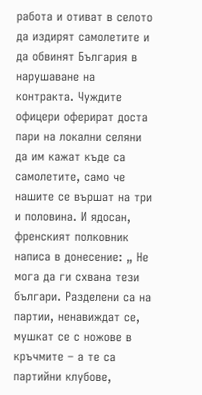работа и отиват в селото да издирят самолетите и да обвинят България в нарушаване на контракта. Чуждите офицери оферират доста пари на локални селяни да им кажат къде са самолетите, само че нашите се вършат на три и половина. И ядосан, френският полковник написа в донесение: „ Не мога да ги схвана тези българи. Разделени са на партии, ненавиждат се, мушкат се с ножове в кръчмите – а те са партийни клубове,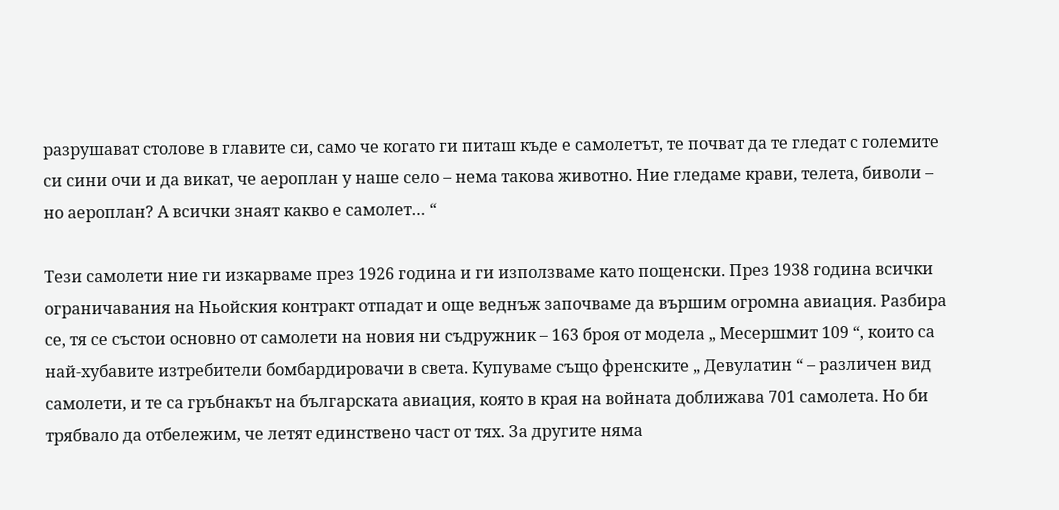разрушават столове в главите си, само че когато ги питаш къде е самолетът, те почват да те гледат с големите си сини очи и да викат, че аероплан у наше село – нема такова животно. Ние гледаме крави, телета, биволи – но аероплан? А всички знаят какво е самолет… “

Тези самолети ние ги изкарваме през 1926 година и ги използваме като пощенски. През 1938 година всички ограничавания на Ньойския контракт отпадат и още веднъж започваме да вършим огромна авиация. Разбира се, тя се състои основно от самолети на новия ни съдружник – 163 броя от модела „ Месершмит 109 “, които са най-хубавите изтребители бомбардировачи в света. Купуваме също френските „ Девулатин “ – различен вид самолети, и те са гръбнакът на българската авиация, която в края на войната доближава 701 самолета. Но би трябвало да отбележим, че летят единствено част от тях. За другите няма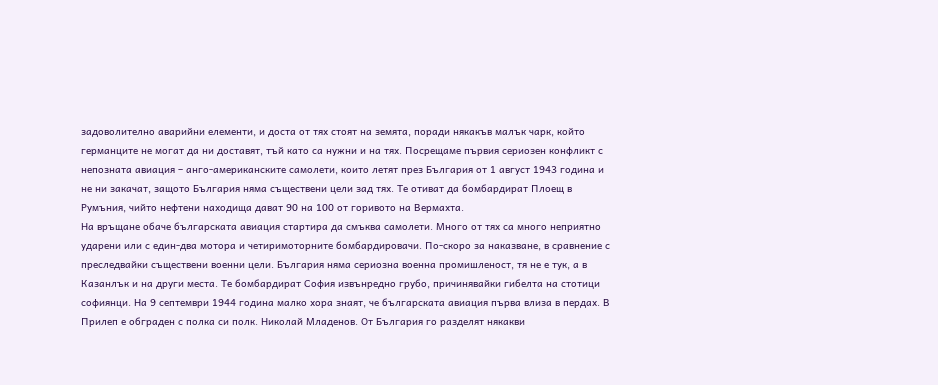задоволително аварийни елементи, и доста от тях стоят на земята, поради някакъв малък чарк, който германците не могат да ни доставят, тъй като са нужни и на тях. Посрещаме първия сериозен конфликт с непозната авиация – анго-американските самолети, които летят през България от 1 август 1943 година и не ни закачат, защото България няма съществени цели зад тях. Те отиват да бомбардират Плоещ в Румъния, чийто нефтени находища дават 90 на 100 от горивото на Вермахта.
На връщане обаче българската авиация стартира да смъква самолети. Много от тях са много неприятно ударени или с един-два мотора и четиримоторните бомбардировачи. По-скоро за наказване, в сравнение с преследвайки съществени военни цели. България няма сериозна воeнна промишленост, тя не е тук, а в Казанлък и на други места. Те бомбардират София извънредно грубо, причинявайки гибелта на стотици софиянци. На 9 септември 1944 година малко хора знаят, че българската авиация първа влиза в пердах. В Прилеп е обграден с полка си полк. Николай Младенов. От България го разделят някакви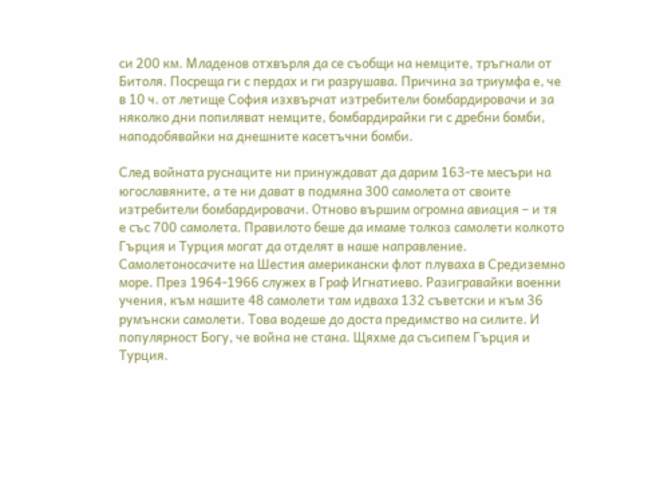си 200 км. Младенов отхвърля да се съобщи на немците, тръгнали от Битоля. Посреща ги с пердах и ги разрушава. Причина за триумфа е, че в 10 ч. от летище София изхвърчат изтребители бомбардировачи и за няколко дни попиляват немците, бомбардирайки ги с дребни бомби, наподобявайки на днешните касетъчни бомби.

След войната руснаците ни принуждават да дарим 163-те месъри на югославяните, а те ни дават в подмяна 300 самолета от своите изтребители бомбардировачи. Отново вършим огромна авиация – и тя е със 700 самолета. Правилото беше да имаме толкоз самолети колкото Гърция и Турция могат да отделят в наше направление. Самолетоносачите на Шестия американски флот плуваха в Средиземно море. През 1964-1966 служех в Граф Игнатиево. Разигравайки военни учения, към нашите 48 самолети там идваха 132 съветски и към 36 румънски самолети. Това водеше до доста предимство на силите. И популярност Богу, че война не стана. Щяхме да съсипем Гърция и Турция.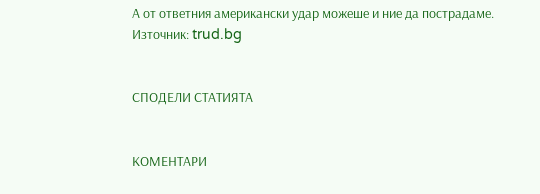А от ответния американски удар можеше и ние да пострадаме.
Източник: trud.bg


СПОДЕЛИ СТАТИЯТА


КОМЕНТАРИ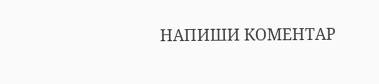НАПИШИ КОМЕНТАР